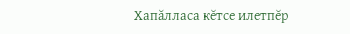Хапăлласа кĕтсе илетпĕр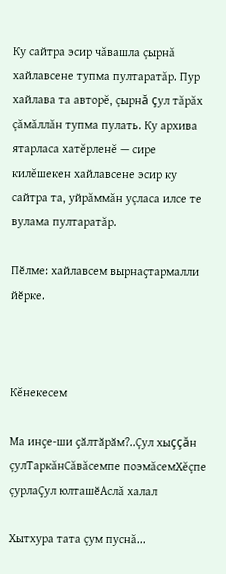Ку сайтра эсир чăвашла çырнă хайлавсене тупма пултаратăр. Пур хайлава та авторĕ, çырнă çул тăрăх çăмăллăн тупма пулать. Ку архива ятарласа хатĕрленĕ — сире килĕшекен хайлавсене эсир ку сайтра та, уйрăммăн уçласа илсе те вулама пултаратăр.

Пӗлме: хайлавсем вырнаҫтармалли йӗрке.



Кĕнекесем

Ма инҫе-ши ҫӑлтӑрӑм?..Çул хыççăн çулТаркăнСăвăсемпе поэмăсемХĕçпе çурлаҪул юлташӗАслă халал

Хытхура тата çум пуснă...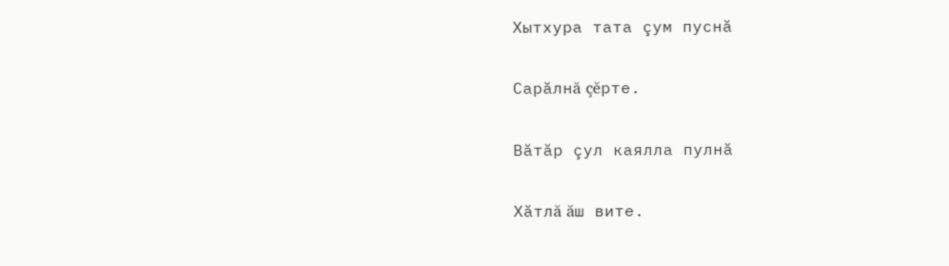Хытхура тата çум пуснă

Сарăлнă çĕрте.

Вăтăр çул каялла пулнă

Хăтлă ăш вите.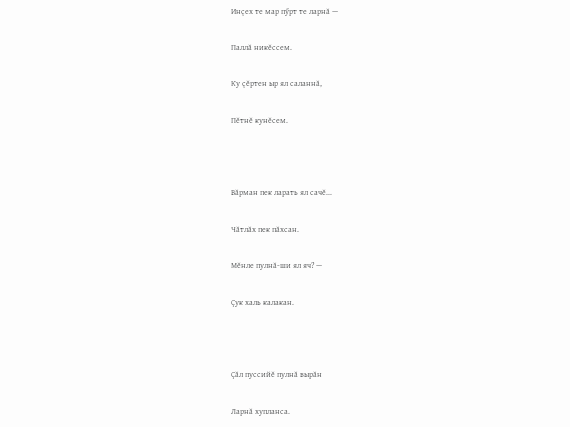Инçех те мар пӳрт те ларнă —

Паллă никĕссем.

Ку çĕртен ыр ял саланнă,

Пĕтнĕ кунĕсем.



Вăрман пек ларать ял сачĕ...

Чăтлăх пек пăхсан.

Мĕнле пулнă-ши ял яч? —

Çук халь калакан.



Çăл пуссийĕ пулнă вырăн

Ларнă хупланса.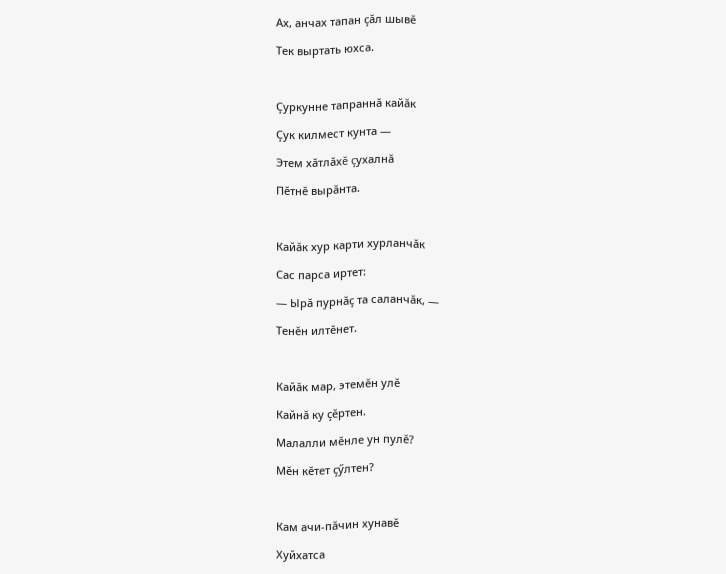Ах, анчах тапан çăл шывĕ

Тек выртать юхса.



Çуркунне тапраннă кайăк

Çук килмест кунта —

Этем хăтлăхĕ çухалнă

Пĕтнĕ вырăнта.



Кайăк хур карти хурланчăк

Сас парса иртет:

— Ырă пурнăç та саланчăк, —

Тенĕн илтĕнет.



Кайăк мар, этемĕн улĕ

Кайнă ку çĕртен.

Малалли мĕнле ун пулĕ?

Мĕн кĕтет çӳлтен?



Кам ачи-пăчин хунавĕ

Хуйхатса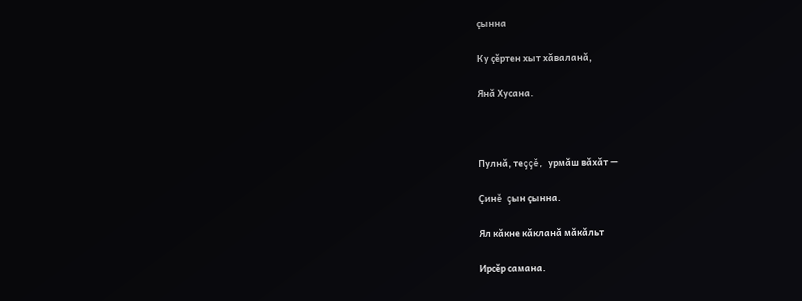çынна

Ку çĕртен хыт хăваланă,

Янă Хусана.



Пулнă, теççĕ, урмăш вăхăт —

Çинĕ çын çынна.

Ял кăкне кăкланă мăкăльт

Ирсĕр самана.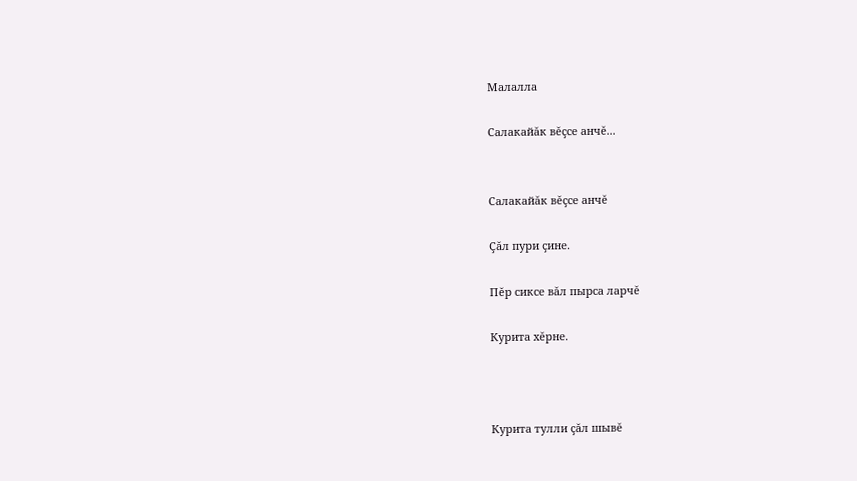Малалла

Салакайăк вĕçсе анчĕ...


Салакайăк вĕçсе анчĕ

Çăл пури çине.

Пĕр сиксе вăл пырса ларчĕ

Курита хĕрне.



Курита тулли çăл шывĕ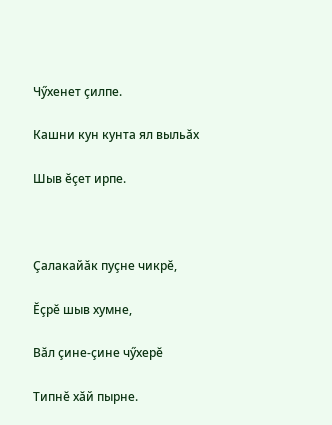Чӳхенет çилпе.

Кашни кун кунта ял выльăх

Шыв ĕçет ирпе.



Çалакайăк пуçне чикрĕ,

Ĕçрĕ шыв хумне,

Вăл çине-çине чӳхерĕ

Типнĕ хăй пырне.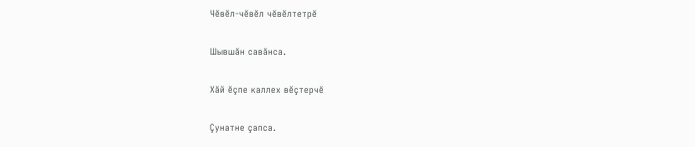Чĕвĕл-чĕвĕл чĕвĕлтетрĕ

Шывшăн савăнса.

Хăй ĕçпе каллех вĕçтерчĕ

Çунатне çапса.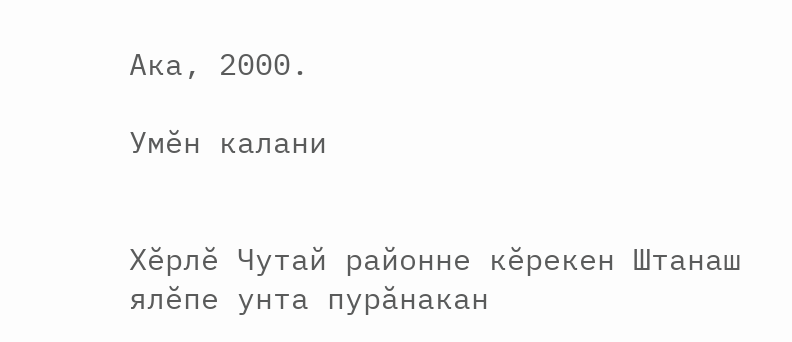Ака, 2000.

Умĕн калани


Хĕрлĕ Чутай районне кĕрекен Штанаш ялĕпе унта пурăнакан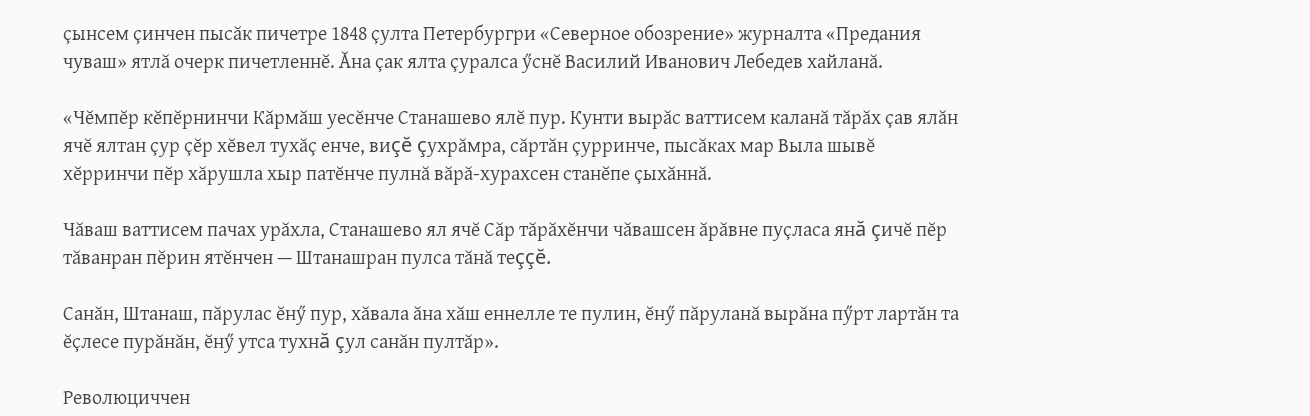çынсем çинчен пысăк пичетре 1848 çулта Петербургри «Северное обозрение» журналта «Предания чуваш» ятлă очерк пичетленнĕ. Ăна çак ялта çуралса ӳснĕ Василий Иванович Лебедев хайланă.

«Чĕмпĕр кĕпĕрнинчи Кăрмăш уесĕнче Станашево ялĕ пур. Кунти вырăс ваттисем каланă тăрăх çав ялăн ячĕ ялтан çур çĕр хĕвел тухăç енче, виçĕ çухрăмра, сăртăн çурринче, пысăках мар Выла шывĕ хĕрринчи пĕр хăрушла хыр патĕнче пулнă вăрă-хурахсен станĕпе çыхăннă.

Чăваш ваттисем пачах урăхла, Станашево ял ячĕ Сăр тăрăхĕнчи чăвашсен ăрăвне пуçласа янă çичĕ пĕр тăванран пĕрин ятĕнчен — Штанашран пулса тăнă теççĕ.

Санăн, Штанаш, пăрулас ĕнӳ пур, хăвала ăна хăш еннелле те пулин, ĕнӳ пăруланă вырăна пӳрт лартăн та ĕçлесе пурăнăн, ĕнӳ утса тухнă çул санăн пултăр».

Революциччен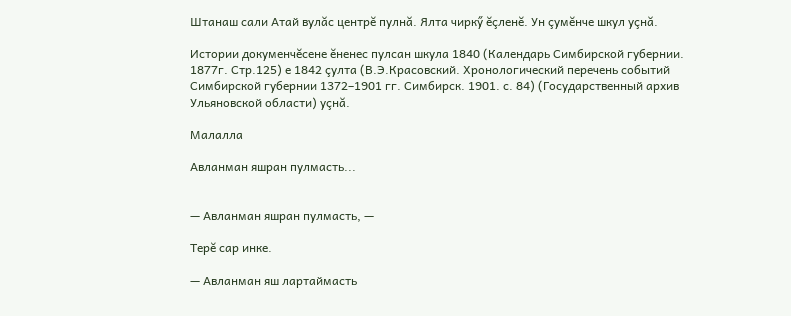Штанаш сали Атай вулăс центрĕ пулнă. Ялта чиркӳ ĕçленĕ. Ун çумĕнче шкул уçнă.

Истории докуменчĕсене ĕненес пулсан шкула 1840 (Календарь Симбирской губернии. 1877г. Стр.125) е 1842 çулта (В.Э.Красовский. Хронологический перечень событий Симбирской губернии 1372–1901 гг. Симбирск. 1901. с. 84) (Государственный архив Ульяновской области) уçнă.

Малалла

Авланман яшран пулмасть...


— Авланман яшран пулмасть, —

Терĕ сар инке.

— Авланман яш лартаймасть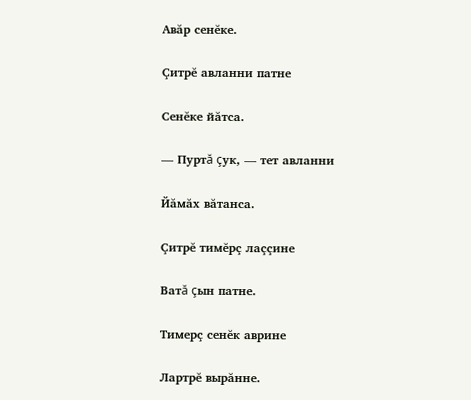Авăр сенĕке.

Çитрĕ авланни патне

Сенĕке йăтса.

— Пуртă çук, — тет авланни

Йăмăх вăтанса.

Çитрĕ тимĕрç лаççине

Ватă çын патне.

Тимерç сенĕк аврине

Лартрĕ вырăнне.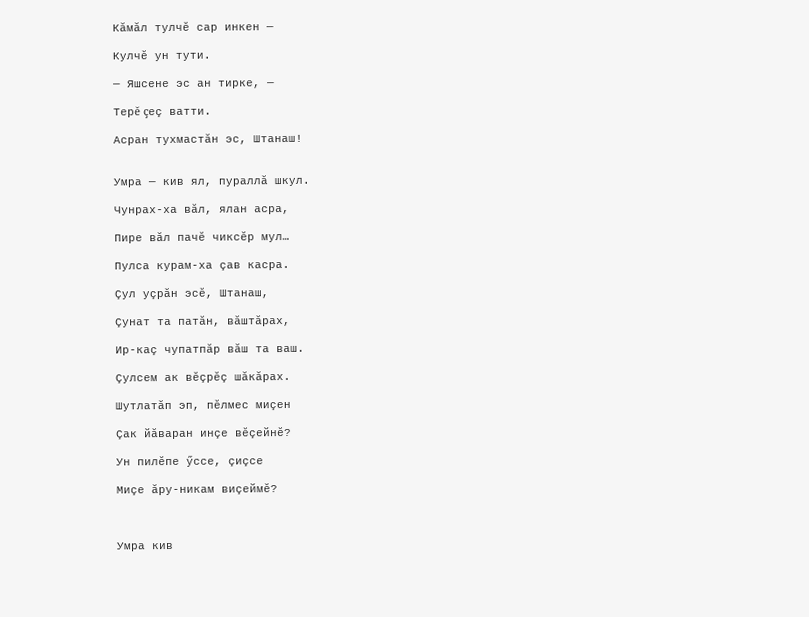Кăмăл тулчĕ сар инкен —

Кулчĕ ун тути.

— Яшсене эс ан тирке, —

Терĕ çеç ватти.

Асран тухмастăн эс, Штанаш!


Умра — кив ял, пураллă шкул.

Чунрах-ха вăл, ялан асра,

Пире вăл пачĕ чиксĕр мул…

Пулса курам-ха çав касра.

Çул уçрăн эсĕ, Штанаш,

Çунат та патăн, вăштăрах,

Ир-каç чупатпăр вăш та ваш.

Çулсем ак вĕçрĕç шăкăрах.

Шутлатăп эп, пĕлмес миçен

Çак йăваран инçе вĕçейнĕ?

Ун пилĕпе ӳссе, çиçсе

Миçе ăру-никам виçеймĕ?



Умра кив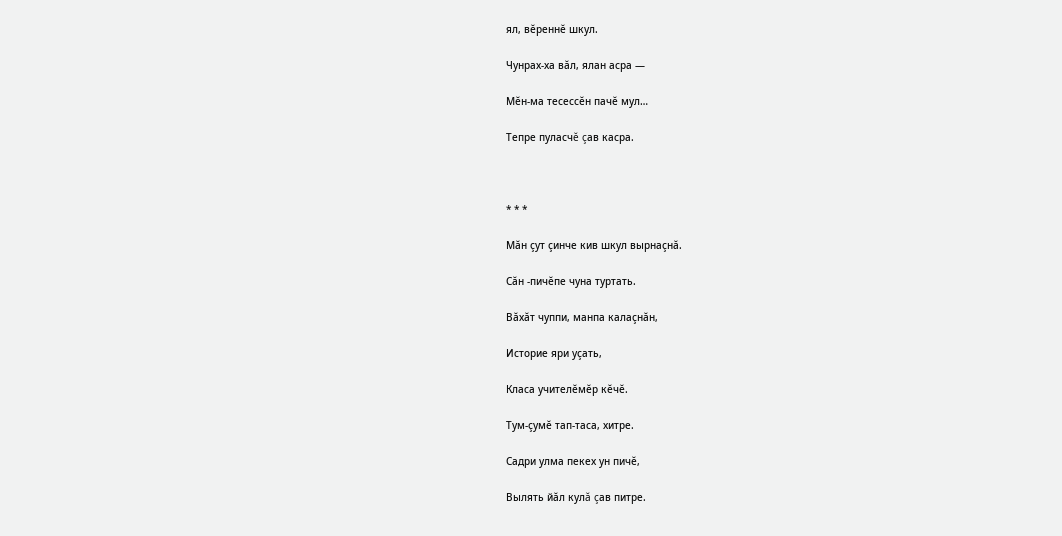ял, вĕреннĕ шкул.

Чунрах-ха вăл, ялан асра —

Мĕн-ма тесессĕн пачĕ мул…

Тепре пуласчĕ çав касра.



* * *

Мăн çут çинче кив шкул вырнаçнă.

Сăн -пичĕпе чуна туртать.

Вăхăт чуппи, манпа калаçнăн,

Историе яри уçать,

Класа учителĕмĕр кĕчĕ.

Тум-çумĕ тап-таса, хитре.

Садри улма пекех ун пичĕ,

Вылять йăл кулă çав питре.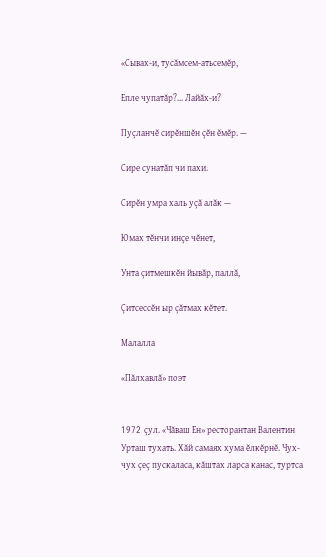«Сывах-и, тусăмсем-атьсемĕр,

Епле чупатăр?... Лайăх-и?

Пуçланчĕ сирĕншĕн çĕн ĕмĕр. —

Сире сунатăп чи пахи.

Сирĕн умра халь уçă алăк —

Юмах тĕнчи инçе чĕнет,

Унта çитмешкĕн йывăр, паллă,

Çитсессĕн ыр çăтмах кĕтет.

Малалла

«Пăлхавлă» поэт


1972 çул. «Чăваш Ен» ресторантан Валентин Урташ тухать. Хăй самаях хума ĕлкĕрнĕ. Чух-чух çеç пускаласа, кăштах ларса канас, туртса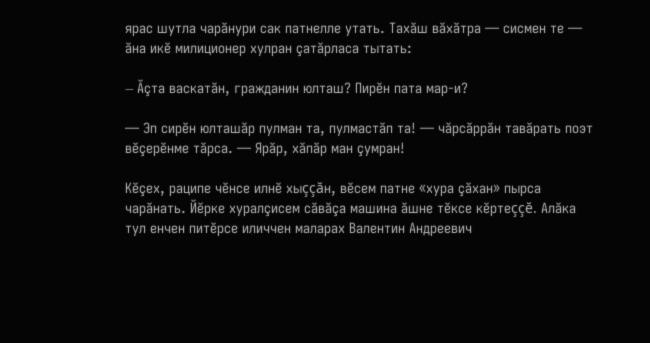ярас шутла чарăнури сак патнелле утать. Тахăш вăхăтра — сисмен те — ăна икĕ милиционер хулран çатăрласа тытать:

— Ăçта васкатăн, гражданин юлташ? Пирĕн пата мар-и?

— Эп сирĕн юлташăр пулман та, пулмастăп та! — чăрсăррăн тавăрать поэт вĕçерĕнме тăрса. — Ярăр, хăпăр ман çумран!

Кĕçех, раципе чĕнсе илнĕ хыççăн, вĕсем патне «хура çăхан» пырса чарăнать. Йĕрке хуралçисем сăвăçа машина ăшне тĕксе кĕртеççĕ. Алăка тул енчен питĕрсе иличчен маларах Валентин Андреевич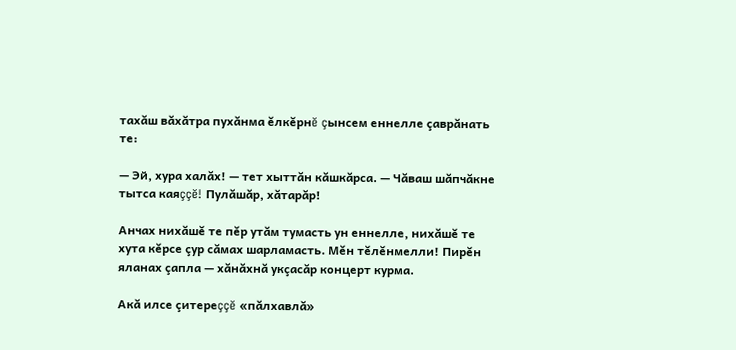тахăш вăхăтра пухăнма ĕлкĕрнĕ çынсем еннелле çаврăнать те:

— Эй, хура халăх! — тет хыттăн кăшкăрса. — Чăваш шăпчăкне тытса каяççĕ! Пулăшăр, хăтарăр!

Анчах нихăшĕ те пĕр утăм тумасть ун еннелле, нихăшĕ те хута кĕрсе çур сăмах шарламасть. Мĕн тĕлĕнмелли! Пирĕн яланах çапла — хăнăхнă укçасăр концерт курма.

Акă илсе çитереççĕ «пăлхавлă»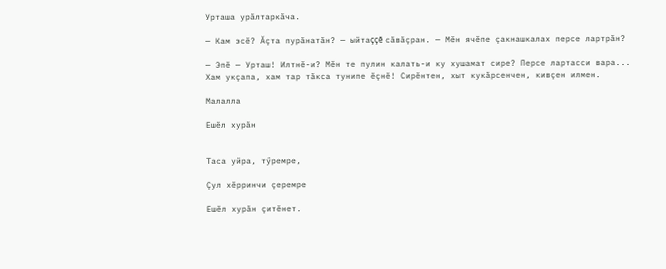Урташа урăлтаркăча.

— Кам эсĕ? Ăçта пурăнатăн? — ыйтаççĕ сăвăçран. — Мĕн ячĕпе çакнашкалах персе лартрăн?

— Эпĕ — Урташ! Илтнĕ-и? Мĕн те пулин калать-и ку хушамат сире? Персе лартасси вара... Хам укçапа, хам тар тăкса тунипе ĕçнĕ! Сирĕнтен, хыт кукăрсенчен, кивçен илмен.

Малалла

Ешĕл хурăн


Таса уйра, тӳремре,

Çул хĕрринчи çеремре

Ешĕл хурăн çитĕнет.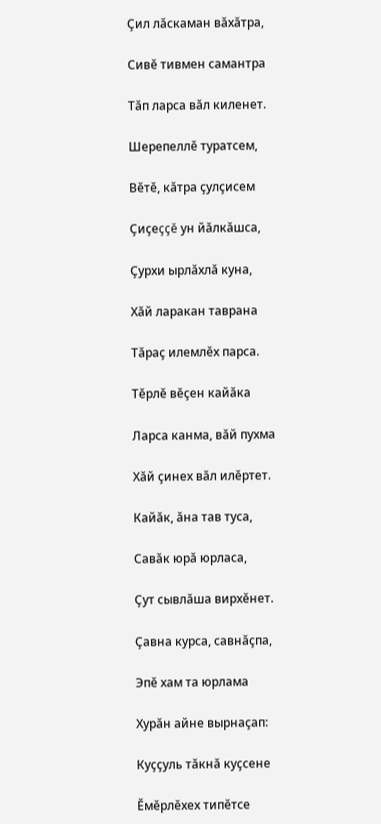Çил лăскаман вăхăтра,

Сивĕ тивмен самантра

Тăп ларса вăл киленет.

Шерепеллĕ туратсем,

Вĕтĕ, кăтра çулçисем

Çиçеççĕ ун йăлкăшса,

Çурхи ырлăхлă куна,

Хăй ларакан таврана

Тăраç илемлĕх парса.

Тĕрлĕ вĕçен кайăка

Ларса канма, вăй пухма

Хăй çинех вăл илĕртет.

Кайăк, ăна тав туса,

Савăк юрă юрласа,

Çут сывлăша вирхĕнет.

Çавна курса, савнăçпа,

Эпĕ хам та юрлама

Хурăн айне вырнаçап:

Куççуль тăкнă куçсене

Ĕмĕрлĕхех типĕтсе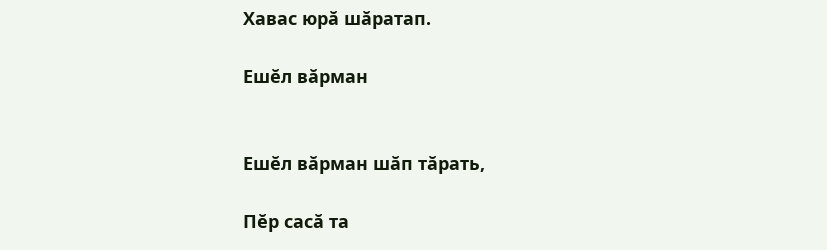Хавас юрă шăратап.

Ешĕл вăрман


Ешĕл вăрман шăп тăрать,

Пĕр сасă та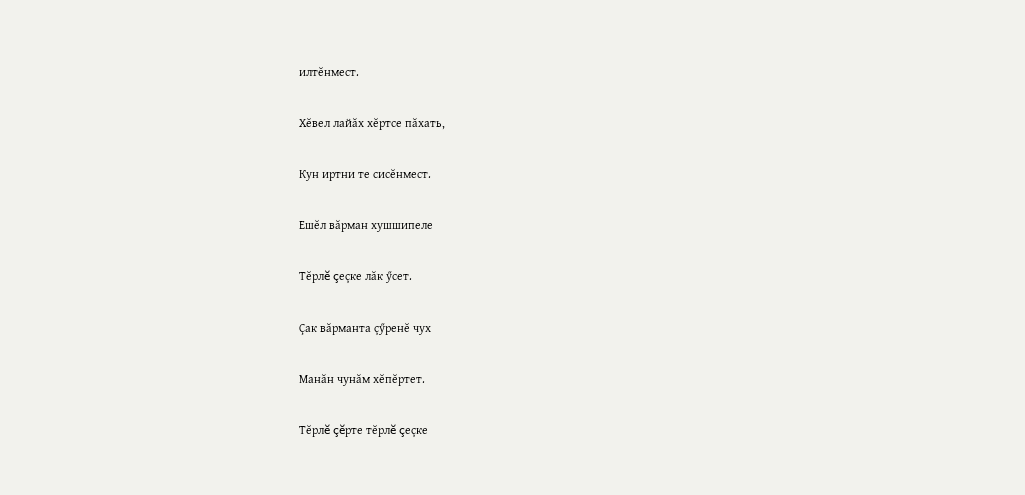илтĕнмест.

Хĕвел лайăх хĕртсе пăхать,

Кун иртни те сисĕнмест.

Ешĕл вăрман хушшипеле

Тĕрлĕ çеçке лăк ӳсет.

Çак вăрманта çӳренĕ чух

Манăн чунăм хĕпĕртет.

Тĕрлĕ çĕрте тĕрлĕ çеçке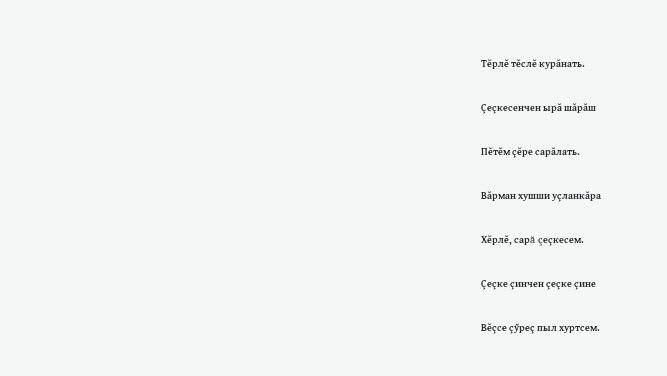Тĕрлĕ тĕслĕ курăнать.

Çеçкесенчен ырă шăрăш

Пĕтĕм çĕре сарăлать.

Вăрман хушши уçланкăра

Хĕрлĕ, сарă çеçкесем.

Çеçке çинчен çеçке çине

Вĕçсе çӳреç пыл хуртсем.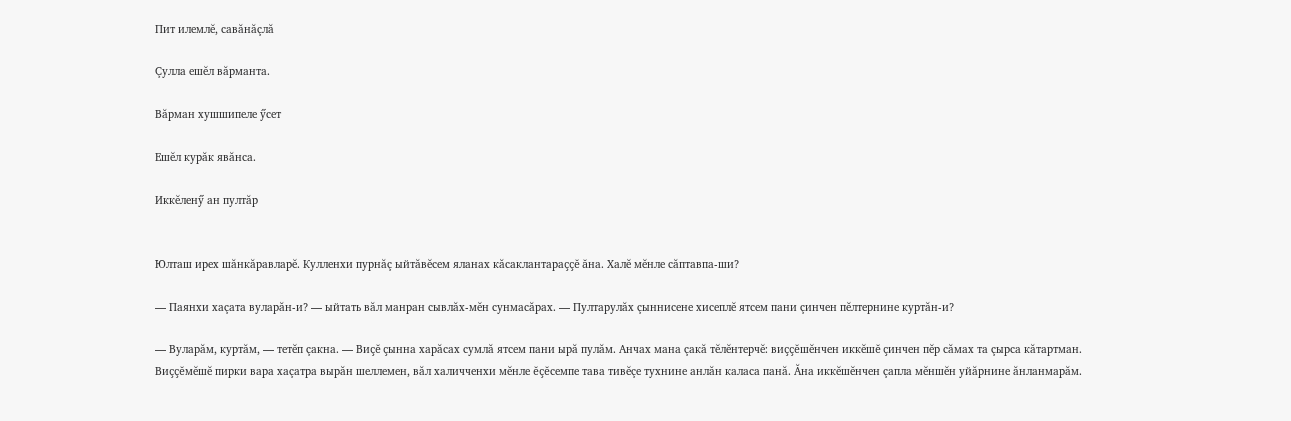Пит илемлĕ, савăнăçлă

Çулла ешĕл вăрманта.

Вăрман хушшипеле ӳсет

Ешĕл курăк явăнса.

Иккĕленӳ ан пултăр


Юлташ ирех шăнкăравларĕ. Кулленхи пурнăç ыйтăвĕсем яланах кăсаклантараççĕ ăна. Халĕ мĕнле сăптавпа-ши?

— Паянхи хаçата вуларăн-и? — ыйтать вăл манран сывлăх-мĕн сунмасăрах. — Пултарулăх çыннисене хисеплĕ ятсем пани çинчен пĕлтернине куртăн-и?

— Вуларăм, куртăм, — тетĕп çакна. — Виçĕ çынна харăсах сумлă ятсем пани ырă пулăм. Анчах мана çакă тĕлĕнтерчĕ: виççĕшĕнчен иккĕшĕ çинчен пĕр сăмах та çырса кăтартман. Виççĕмĕшĕ пирки вара хаçатра вырăн шеллемен, вăл халичченхи мĕнле ĕçĕсемпе тава тивĕçе тухнине анлăн каласа панă. Ăна иккĕшĕнчен çапла мĕншĕн уйăрнине ăнланмарăм.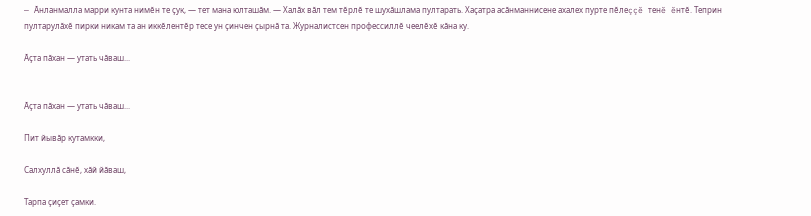— Ăнланмалла марри кунта нимĕн те çук, — тет мана юлташăм. — Халăх вăл тем тĕрлĕ те шухăшлама пултарать. Хаçатра асăнманнисене ахалех пурте пĕлеççĕ тенĕ ĕнтĕ. Теприн пултарулăхĕ пирки никам та ан иккĕлентĕр тесе ун çинчен çырнă та. Журналистсен профессиллĕ чеелĕхĕ кăна ку.

Ăçта пăхан — утать чăваш...


Ăçта пăхан — утать чăваш...

Пит йывăр кутамкки,

Салхуллă сăнĕ, хăй йăваш,

Тарпа çиçет çамки.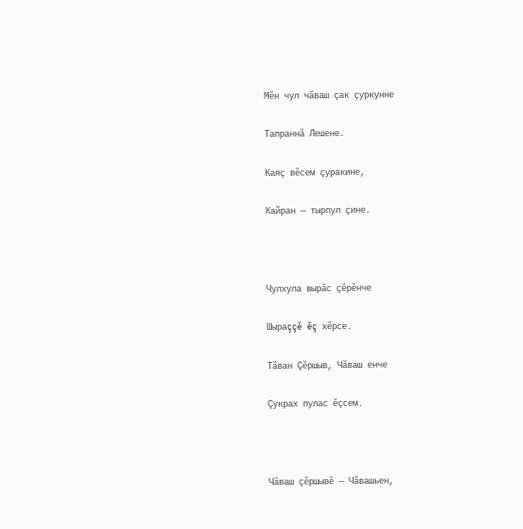Мĕн чул чăваш çак çуркунне

Тапраннă Лешене.

Каяç вĕсем çуракине,

Кайран — тырпул çине.



Чулхула вырăс çĕрĕнче

Шыраççĕ ĕç хĕрсе.

Тăван Çĕршыв, Чăваш енче

Çукрах пулас ĕçсем.



Чăваш çĕршывĕ — Чăвашьен,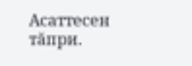Асаттесен тăпри.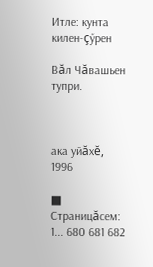Итле: кунта килен-çӳрен

Вăл Чăвашьен тупри.



ака уйăхĕ, 1996

■ Страницăсем: 1... 680 681 682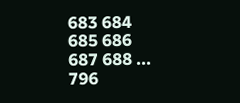683 684 685 686 687 688 ... 796